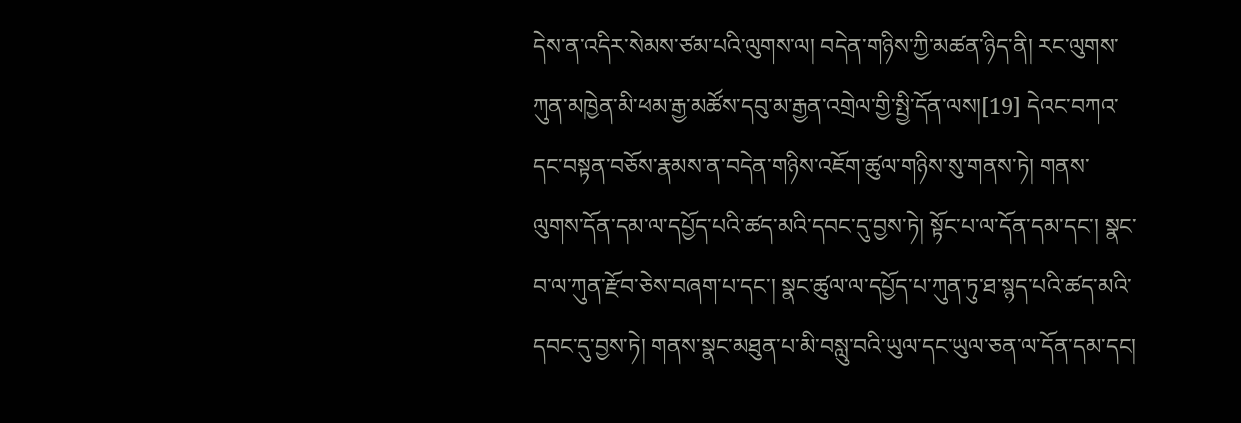དེས་ན་འདིར་སེམས་ཙམ་པའི་ལུགས་ལ། བདེན་གཉིས་ཀྱི་མཚན་ཉིད་ནི། རང་ལུགས་ཀུན་མཁྱེན་མི་ཕམ་རྒྱ་མཚོས་དབུ་མ་རྒྱན་འགྲེལ་གྱི་སྤྱི་དོན་ལས།[19] དེའང་བཀའ་དང་བསྟན་བཅོས་རྣམས་ན་བདེན་གཉིས་འཇོག་ཚུལ་གཉིས་སུ་གནས་ཏེ། གནས་ལུགས་དོན་དམ་ལ་དཔྱོད་པའི་ཚད་མའི་དབང་དུ་བྱས་ཏེ། སྟོང་པ་ལ་དོན་དམ་དང་། སྣང་བ་ལ་ཀུན་རྫོབ་ཅེས་བཞག་པ་དང་། སྣང་ཚུལ་ལ་དཔྱོད་པ་ཀུན་ཏུ་ཐ་སྙད་པའི་ཚད་མའི་དབང་དུ་བྱས་ཏེ། གནས་སྣང་མཐུན་པ་མི་བསླུ་བའི་ཡུལ་དང་ཡུལ་ཅན་ལ་དོན་དམ་དང།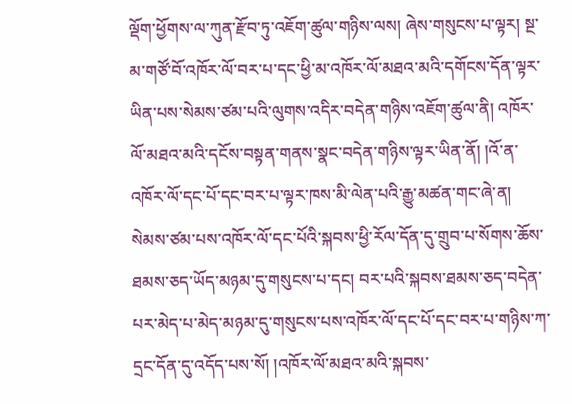ལྡོག་ཕྱོགས་ལ་ཀུན་རྫོབ་ཏུ་འཇོག་ཚུལ་གཉིས་ལས། ཞེས་གསུངས་པ་ལྟར། སྔ་མ་གཙོ་བོ་འཁོར་ལོ་བར་པ་དང་ཕྱི་མ་འཁོར་ལོ་མཐའ་མའི་དགོངས་དོན་ལྟར་ཡིན་པས་སེམས་ཙམ་པའི་ལུགས་འདིར་བདེན་གཉིས་འཇོག་ཚུལ་ནི། འཁོར་ལོ་མཐའ་མའི་དངོས་བསྟན་གནས་སྣང་བདེན་གཉིས་ལྟར་ཡིན་ནོ། །འོ་ན་འཁོར་ལོ་དང་པོ་དང་བར་པ་ལྟར་ཁས་མི་ལེན་པའི་རྒྱུ་མཚན་གང་ཞེ་ན། སེམས་ཙམ་པས་འཁོར་ལོ་དང་པོའི་སྐབས་ཕྱི་རོལ་དོན་དུ་གྲུབ་པ་སོགས་ཆོས་ཐམས་ཅད་ཡོད་མཉམ་དུ་གསུངས་པ་དང། བར་པའི་སྐབས་ཐམས་ཅད་བདེན་པར་མེད་པ་མེད་མཉམ་དུ་གསུངས་པས་འཁོར་ལོ་དང་པོ་དང་བར་པ་གཉིས་ཀ་དྲང་དོན་དུ་འདོད་པས་སོ། །འཁོར་ལོ་མཐའ་མའི་སྐབས་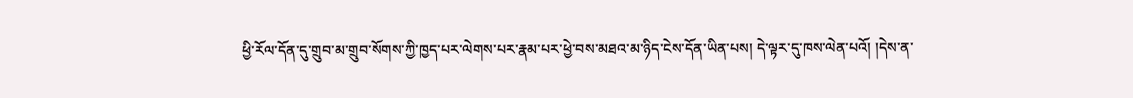ཕྱི་རོལ་དོན་དུ་གྲུབ་མ་གྲུབ་སོགས་ཀྱི་ཁྱད་པར་ལེགས་པར་རྣམ་པར་ཕྱེ་བས་མཐའ་མ་ཉིད་ངེས་དོན་ཡིན་པས། དེ་ལྟར་དུ་ཁས་ལེན་པའོ། །དེས་ན་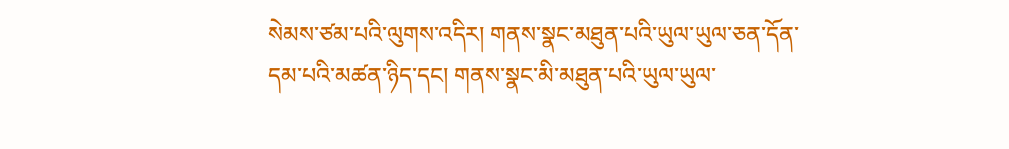སེམས་ཙམ་པའི་ལུགས་འདིར། གནས་སྣང་མཐུན་པའི་ཡུལ་ཡུལ་ཅན་དོན་དམ་པའི་མཚན་ཉིད་དང། གནས་སྣང་མི་མཐུན་པའི་ཡུལ་ཡུལ་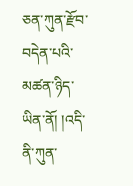ཅན་ཀུན་རྫོབ་བདེན་པའི་མཚན་ཉིད་ཡིན་ནོ། །འདི་ནི་ཀུན་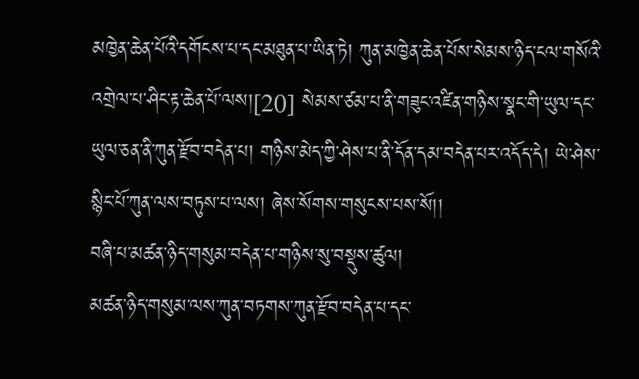མཁྱེན་ཆེན་པོའི་དགོངས་པ་དང་མཐུན་པ་ཡིན་ཏེ། ཀུན་མཁྱེན་ཆེན་པོས་སེམས་ཉིད་ངལ་གསོའི་འགྲེལ་པ་ཤིང་རྟ་ཆེན་པོ་ལས།[20] སེམས་ཙམ་པ་ནི་གཟུང་འཛིན་གཉིས་སྣང་གི་ཡུལ་དང་ཡུལ་ཅན་ནི་ཀུན་རྫོབ་བདེན་པ། གཉིས་མེད་ཀྱི་ཤེས་པ་ནི་དོན་དམ་བདེན་པར་འདོད་དེ། ཡེ་ཤེས་སྙིང་པོ་ཀུན་ལས་བཏུས་པ་ལས། ཞེས་སོགས་གསུངས་པས་སོ།།
བཞི་པ་མཚན་ཉིད་གསུམ་བདེན་པ་གཉིས་སུ་བསྡུས་ཚུལ།
མཚན་ཉིད་གསུམ་ལས་ཀུན་བཏགས་ཀུན་རྫོབ་བདེན་པ་དང་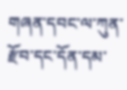གཞན་དབང་ལ་ཀུན་རྫོབ་དང་དོན་དམ་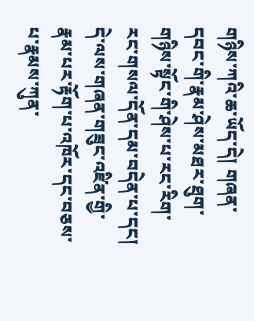གཉིས་ཀའི་ཆ་ཡོད་དེ། གཞན་དབང་གི་རྣམ་ཤེས་མཐར་ཐུག་གཉིས་སྟོང་གི་ཤེས་པ་རང་རིག་རང་གསལ་དོན་དམ་བདེན་པ་དང། དེ་ལས་གཞན་གཟུང་འཛིན་གྱི་རྣམ་པར་རྟོག་པ་འཁོར་དང་བཅས་པ་རྣམས་ཀུན་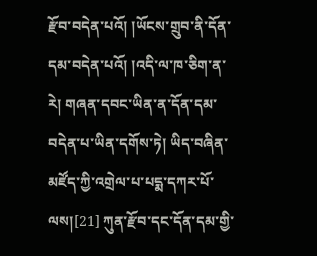རྫོབ་བདེན་པའོ། །ཡོངས་གྲུབ་ནི་དོན་དམ་བདེན་པའོ། །འདི་ལ་ཁ་ཅིག་ན་རེ། གཞན་དབང་ཡིན་ན་དོན་དམ་བདེན་པ་ཡིན་དགོས་ཏེ། ཡིད་བཞིན་མཛོད་ཀྱི་འགྲེལ་པ་པདྨ་དཀར་པོ་ལས།[21] ཀུན་རྫོབ་དང་དོན་དམ་གྱི་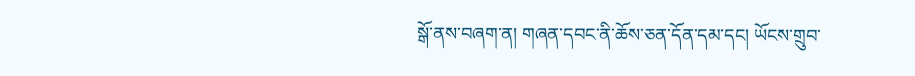སྒོ་ནས་བཞག་ན། གཞན་དབང་ནི་ཆོས་ཅན་དོན་དམ་དང། ཡོངས་གྲུབ་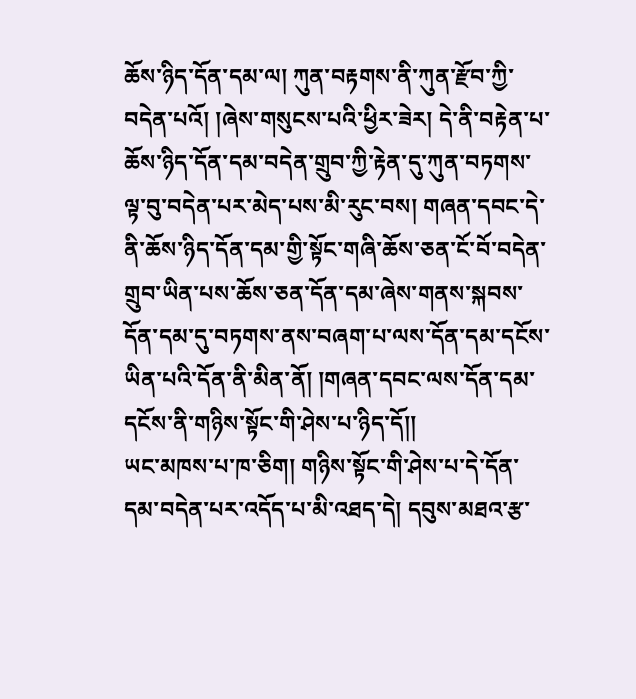ཆོས་ཉིད་དོན་དམ་ལ། ཀུན་བརྟགས་ནི་ཀུན་རྫོབ་ཀྱི་བདེན་པའོ། །ཞེས་གསུངས་པའི་ཕྱིར་ཟེར། དེ་ནི་བརྟེན་པ་ཆོས་ཉིད་དོན་དམ་བདེན་གྲུབ་ཀྱི་རྟེན་དུ་ཀུན་བཏགས་ལྟ་བུ་བདེན་པར་མེད་པས་མི་རུང་བས། གཞན་དབང་དེ་ནི་ཆོས་ཉིད་དོན་དམ་གྱི་སྟོང་གཞི་ཆོས་ཅན་ངོ་བོ་བདེན་གྲུབ་ཡིན་པས་ཆོས་ཅན་དོན་དམ་ཞེས་གནས་སྐབས་དོན་དམ་དུ་བཏགས་ནས་བཞག་པ་ལས་དོན་དམ་དངོས་ཡིན་པའི་དོན་ནི་མིན་ནོ། །གཞན་དབང་ལས་དོན་དམ་དངོས་ནི་གཉིས་སྟོང་གི་ཤེས་པ་ཉིད་དོ།།
ཡང་མཁས་པ་ཁ་ཅིག། གཉིས་སྟོང་གི་ཤེས་པ་དེ་དོན་དམ་བདེན་པར་འདོད་པ་མི་འཐད་དེ། དབུས་མཐའ་རྩ་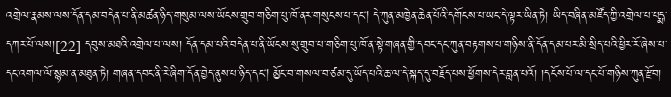འགྲེལ་རྣམས་ལས་དོན་དམ་བདེན་པ་ནི་མཚན་ཉིད་གསུམ་ལས་ཡོངས་གྲུབ་གཅིག་པུ་ཁོ་ནར་གསུངས་པ་དང། དེ་ཀུན་མཁྱེན་ཆེན་པོའི་དགོངས་པ་ཡང་དེ་ལྟར་ཡིན་ཏེ། ཡིད་བཞིན་མཛོད་ཀྱི་འགྲེལ་པ་པདྨ་དཀར་པོ་ལས།[22] དབུས་མཐའི་འགྲེལ་པ་ལས། དོན་དམ་པའི་བདེན་པ་ནི་ཡོངས་སུ་གྲུབ་པ་གཅིག་པུ་ཁོ་ན་སྟེ་གཞན་གྱི་དབང་དང་ཀུན་བརྟགས་པ་གཉིས་ནི་དོན་དམ་པར་མི་སྲིད་པའི་ཕྱིར་རོ་ཞེས་པ་དང་འགལ་ལོ་སྙམ་ན་མཐུན་ཏེ། གཞན་དབང་ནི་རེ་ཞིག་དོན་བྱེད་ནུས་པ་ཉིད་དང། མྱོང་བ་གསལ་བ་ཙམ་དུ་ཡོད་པའི་ཆ་ལ་དེ་སྐད་དུ་བརྗོད་པས་ཕྱོགས་དེར་བླན་པའོ། །དངོས་པོ་ལ་དང་པོ་གཉིས་ཀུན་རྫོབ།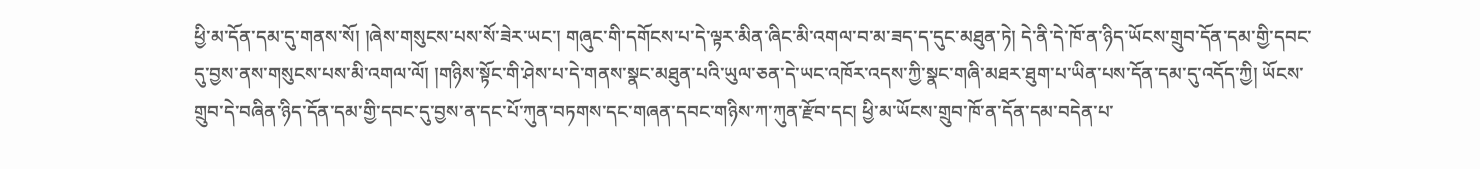ཕྱི་མ་དོན་དམ་དུ་གནས་སོ། །ཞེས་གསུངས་པས་སོ་ཟེར་ཡང་། གཞུང་གི་དགོངས་པ་དེ་ལྟར་མིན་ཞིང་མི་འགལ་བ་མ་ཟད་ད་དུང་མཐུན་ཏེ། དེ་ནི་དེ་ཁོ་ན་ཉིད་ཡོངས་གྲུབ་དོན་དམ་གྱི་དབང་དུ་བྱས་ནས་གསུངས་པས་མི་འགལ་ལོ། །གཉིས་སྟོང་གི་ཤེས་པ་དེ་གནས་སྣང་མཐུན་པའི་ཡུལ་ཅན་དེ་ཡང་འཁོར་འདས་ཀྱི་སྣང་གཞི་མཐར་ཐུག་པ་ཡིན་པས་དོན་དམ་དུ་འདོད་ཀྱི། ཡོངས་གྲུབ་དེ་བཞིན་ཉིད་དོན་དམ་གྱི་དབང་དུ་བྱས་ན་དང་པོ་ཀུན་བཏགས་དང་གཞན་དབང་གཉིས་ཀ་ཀུན་རྫོབ་དང། ཕྱི་མ་ཡོངས་གྲུབ་ཁོ་ན་དོན་དམ་བདེན་པ་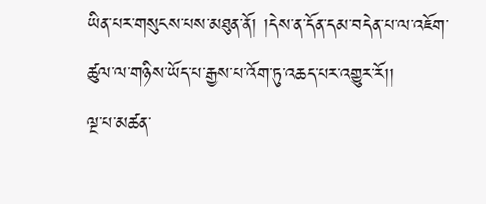ཡིན་པར་གསུངས་པས་མཐུན་ནོ། །དེས་ན་དོན་དམ་བདེན་པ་ལ་འཇོག་ཚུལ་ལ་གཉིས་ཡོད་པ་རྒྱས་པ་འོག་ཏུ་འཆད་པར་འགྱུར་རོ།།
ལྔ་པ་མཚན་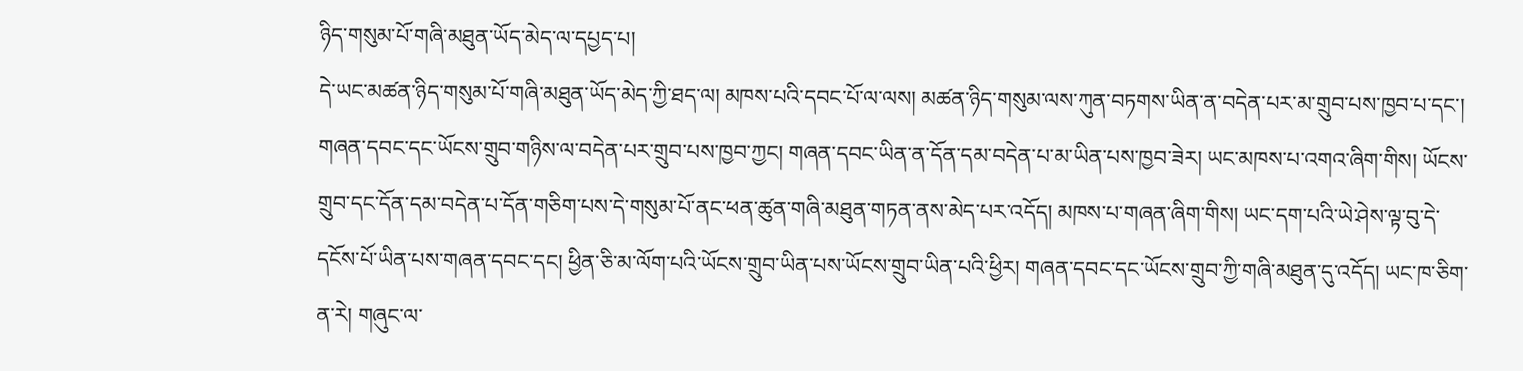ཉིད་གསུམ་པོ་གཞི་མཐུན་ཡོད་མེད་ལ་དཔྱད་པ།
དེ་ཡང་མཚན་ཉིད་གསུམ་པོ་གཞི་མཐུན་ཡོད་མེད་ཀྱི་ཐད་ལ། མཁས་པའི་དབང་པོ་ལ་ལས། མཚན་ཉིད་གསུམ་ལས་ཀུན་བཏགས་ཡིན་ན་བདེན་པར་མ་གྲུབ་པས་ཁྱབ་པ་དང་། གཞན་དབང་དང་ཡོངས་གྲུབ་གཉིས་ལ་བདེན་པར་གྲུབ་པས་ཁྱབ་ཀྱང། གཞན་དབང་ཡིན་ན་དོན་དམ་བདེན་པ་མ་ཡིན་པས་ཁྱབ་ཟེར། ཡང་མཁས་པ་འགའ་ཞིག་གིས། ཡོངས་གྲུབ་དང་དོན་དམ་བདེན་པ་དོན་གཅིག་པས་དེ་གསུམ་པོ་ནང་ཕན་ཚུན་གཞི་མཐུན་གཏན་ནས་མེད་པར་འདོད། མཁས་པ་གཞན་ཞིག་གིས། ཡང་དག་པའི་ཡེ་ཤེས་ལྟ་བུ་དེ་དངོས་པོ་ཡིན་པས་གཞན་དབང་དང། ཕྱིན་ཅི་མ་ལོག་པའི་ཡོངས་གྲུབ་ཡིན་པས་ཡོངས་གྲུབ་ཡིན་པའི་ཕྱིར། གཞན་དབང་དང་ཡོངས་གྲུབ་ཀྱི་གཞི་མཐུན་དུ་འདོད། ཡང་ཁ་ཅིག་ན་རེ། གཞུང་ལ་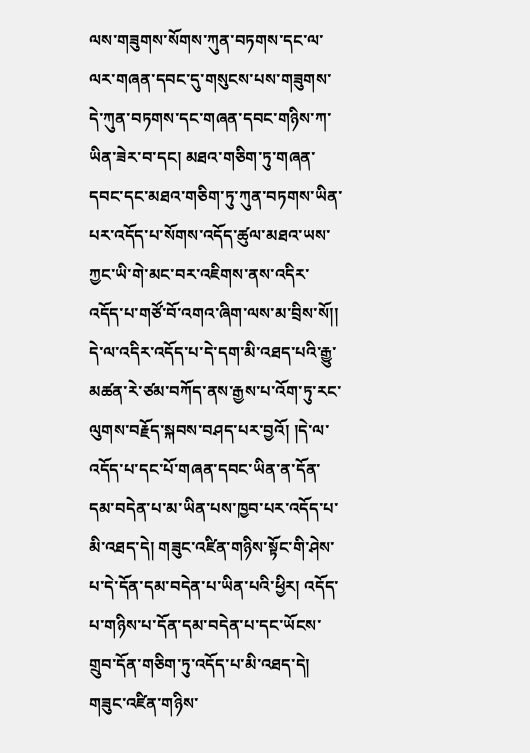ལས་གཟུགས་སོགས་ཀུན་བཏགས་དང་ལ་ལར་གཞན་དབང་དུ་གསུངས་པས་གཟུགས་དེ་ཀུན་བཏགས་དང་གཞན་དབང་གཉིས་ཀ་ཡིན་ཟེར་བ་དང། མཐའ་གཅིག་ཏུ་གཞན་དབང་དང་མཐའ་གཅིག་ཏུ་ཀུན་བཏགས་ཡིན་པར་འདོད་པ་སོགས་འདོད་ཚུལ་མཐའ་ཡས་ཀྱང་ཡི་གེ་མང་བར་འཇིགས་ནས་འདིར་འདོད་པ་གཙོ་བོ་འགའ་ཞིག་ལས་མ་བྲིས་སོ།།
དེ་ལ་འདིར་འདོད་པ་དེ་དག་མི་འཐད་པའི་རྒྱུ་མཚན་རེ་ཙམ་བཀོད་ནས་རྒྱས་པ་འོག་ཏུ་རང་ལུགས་བརྗོད་སྐབས་བཤད་པར་བྱའོ། །དེ་ལ་འདོད་པ་དང་པོ་གཞན་དབང་ཡིན་ན་དོན་དམ་བདེན་པ་མ་ཡིན་པས་ཁྱབ་པར་འདོད་པ་མི་འཐད་དེ། གཟུང་འཛིན་གཉིས་སྟོང་གི་ཤེས་པ་དེ་དོན་དམ་བདེན་པ་ཡིན་པའི་ཕྱིར། འདོད་པ་གཉིས་པ་དོན་དམ་བདེན་པ་དང་ཡོངས་གྲུབ་དོན་གཅིག་ཏུ་འདོད་པ་མི་འཐད་དེ། གཟུང་འཛིན་གཉིས་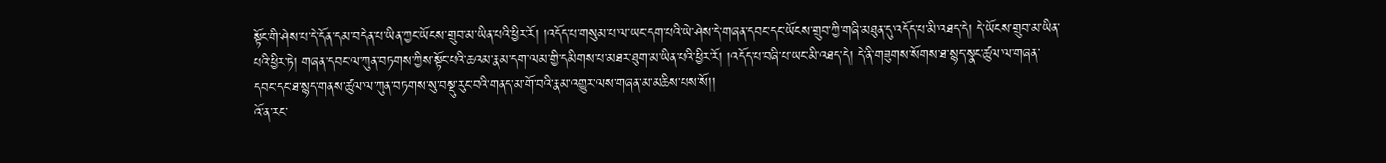སྟོང་གི་ཤེས་པ་དེ་དོན་དམ་བདེན་པ་ཡིན་ཀྱང་ཡོངས་གྲུབ་མ་ཡིན་པའི་ཕྱིར་རོ། །འདོད་པ་གསུམ་པ་ལ་ཡང་དག་པའི་ཡེ་ཤེས་དེ་གཞན་དབང་དང་ཡོངས་གྲུབ་ཀྱི་གཞི་མཐུན་དུ་འདོད་པ་མི་འཐད་དེ། དེ་ཡོངས་གྲུབ་མ་ཡིན་པའི་ཕྱིར་ཏེ། གཞན་དབང་ལ་ཀུན་བཏགས་ཀྱིས་སྟོང་པའི་ཆའམ་རྣམ་དག་ལམ་གྱི་དམིགས་པ་མཐར་ཐུག་མ་ཡིན་པའི་ཕྱིར་རོ། །འདོད་པ་བཞི་པ་ཡང་མི་འཐད་དེ། དེ་ནི་གཟུགས་སོགས་ཐ་སྙད་སྣང་ཚུལ་ལ་གཞན་དབང་དང་ཐ་སྙད་གནས་ཚུལ་ལ་ཀུན་བཏགས་སུ་བསྡུ་རུང་བའི་གནད་མ་གོ་བའི་རྣམ་འགྱུར་ལས་གཞན་མ་མཆིས་པས་སོ།།
འོ་ན་རང་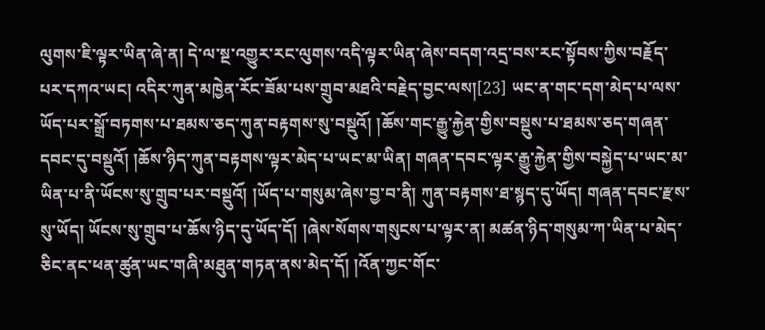ལུགས་ཇི་ལྟར་ཡིན་ཞེ་ན། དེ་ལ་སྔ་འགྱུར་རང་ལུགས་འདི་ལྟར་ཡིན་ཞེས་བདག་འདྲ་བས་རང་སྟོབས་ཀྱིས་བརྗོད་པར་དཀའ་ཡང། འདིར་ཀུན་མཁྱེན་རོང་ཟོམ་པས་གྲུབ་མཐའི་བརྗེད་བྱང་ལས།[23] ཡང་ན་གང་དག་མེད་པ་ལས་ཡོད་པར་སྒྲོ་བཏགས་པ་ཐམས་ཅད་ཀུན་བརྟགས་སུ་བསྡུའོ། །ཆོས་གང་རྒྱུ་རྐྱེན་གྱིས་བསྡུས་པ་ཐམས་ཅད་གཞན་དབང་དུ་བསྡུའོ། །ཆོས་ཉིད་ཀུན་བརྟགས་ལྟར་མེད་པ་ཡང་མ་ཡིན། གཞན་དབང་ལྟར་རྒྱུ་རྐྱེན་གྱིས་བསྐྱེད་པ་ཡང་མ་ཡིན་པ་ནི་ཡོངས་སུ་གྲུབ་པར་བསྡུའོ། །ཡོད་པ་གསུམ་ཞེས་བྱ་བ་ནི། ཀུན་བརྟགས་ཐ་སྙད་དུ་ཡོད། གཞན་དབང་རྫས་སུ་ཡོད། ཡོངས་སུ་གྲུབ་པ་ཆོས་ཉིད་དུ་ཡོད་དོ། །ཞེས་སོགས་གསུངས་པ་ལྟར་ན། མཚན་ཉིད་གསུམ་ཀ་ཡིན་པ་མེད་ཅིང་ནང་ཕན་ཚུན་ཡང་གཞི་མཐུན་གཏན་ནས་མེད་དོ། །འོན་ཀྱང་གོང་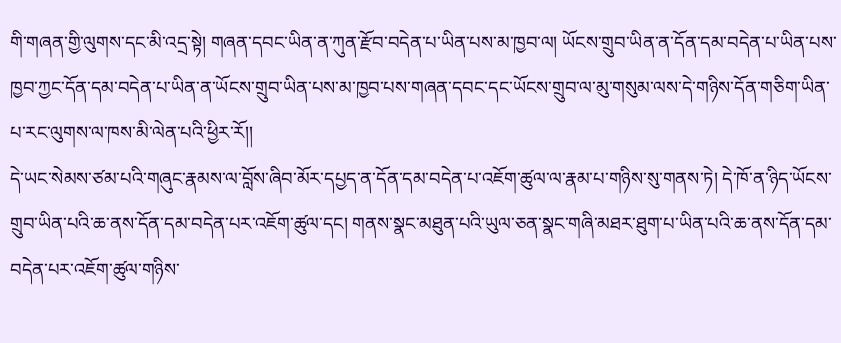གི་གཞན་གྱི་ལུགས་དང་མི་འདྲ་སྟེ། གཞན་དབང་ཡིན་ན་ཀུན་རྫོབ་བདེན་པ་ཡིན་པས་མ་ཁྱབ་ལ། ཡོངས་གྲུབ་ཡིན་ན་དོན་དམ་བདེན་པ་ཡིན་པས་ཁྱབ་ཀྱང་དོན་དམ་བདེན་པ་ཡིན་ན་ཡོངས་གྲུབ་ཡིན་པས་མ་ཁྱབ་པས་གཞན་དབང་དང་ཡོངས་གྲུབ་ལ་མུ་གསུམ་ལས་དེ་གཉིས་དོན་གཅིག་ཡིན་པ་རང་ལུགས་ལ་ཁས་མི་ལེན་པའི་ཕྱིར་རོ།།
དེ་ཡང་སེམས་ཙམ་པའི་གཞུང་རྣམས་ལ་བློས་ཞིབ་མོར་དཔྱད་ན་དོན་དམ་བདེན་པ་འཇོག་ཚུལ་ལ་རྣམ་པ་གཉིས་སུ་གནས་ཏེ། དེ་ཁོ་ན་ཉིད་ཡོངས་གྲུབ་ཡིན་པའི་ཆ་ནས་དོན་དམ་བདེན་པར་འཇོག་ཚུལ་དང། གནས་སྣང་མཐུན་པའི་ཡུལ་ཅན་སྣང་གཞི་མཐར་ཐུག་པ་ཡིན་པའི་ཆ་ནས་དོན་དམ་བདེན་པར་འཇོག་ཚུལ་གཉིས་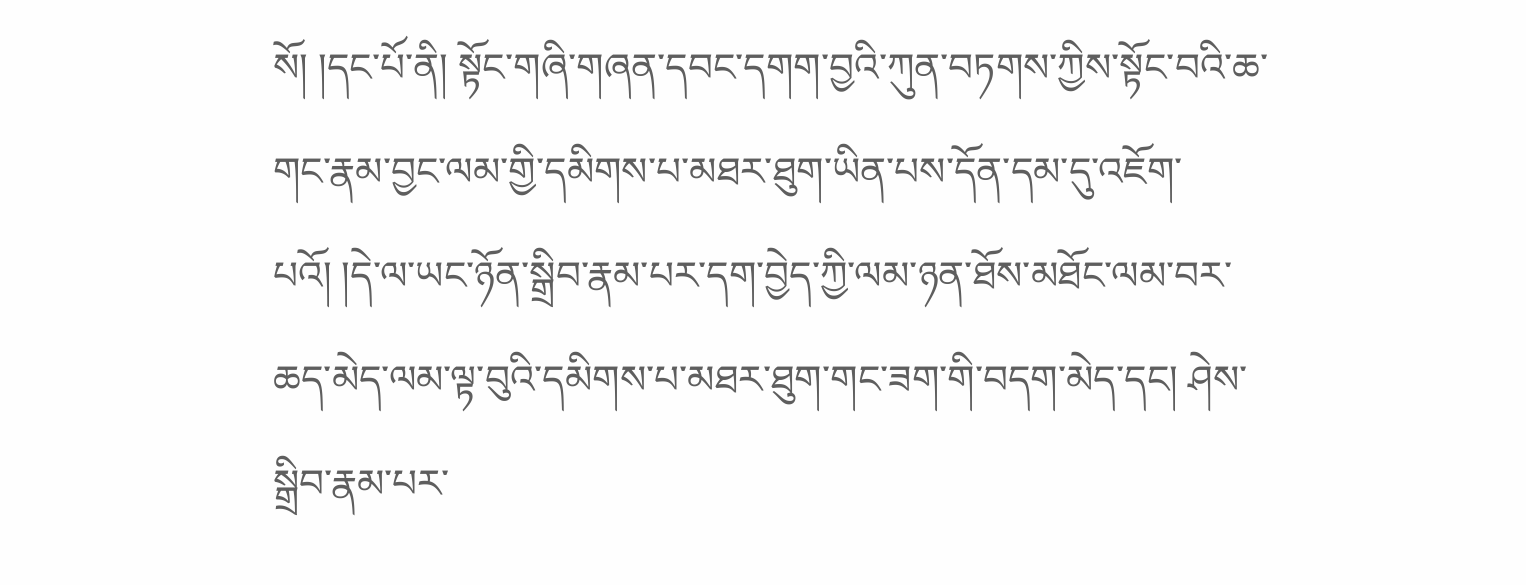སོ། །དང་པོ་ནི། སྟོང་གཞི་གཞན་དབང་དགག་བྱའི་ཀུན་བཏགས་ཀྱིས་སྟོང་བའི་ཆ་གང་རྣམ་བྱང་ལམ་གྱི་དམིགས་པ་མཐར་ཐུག་ཡིན་པས་དོན་དམ་དུ་འཇོག་པའོ། །དེ་ལ་ཡང་ཉོན་སྒྲིབ་རྣམ་པར་དག་བྱེད་ཀྱི་ལམ་ཉན་ཐོས་མཐོང་ལམ་བར་ཆད་མེད་ལམ་ལྟ་བུའི་དམིགས་པ་མཐར་ཐུག་གང་ཟག་གི་བདག་མེད་དང། ཤེས་སྒྲིབ་རྣམ་པར་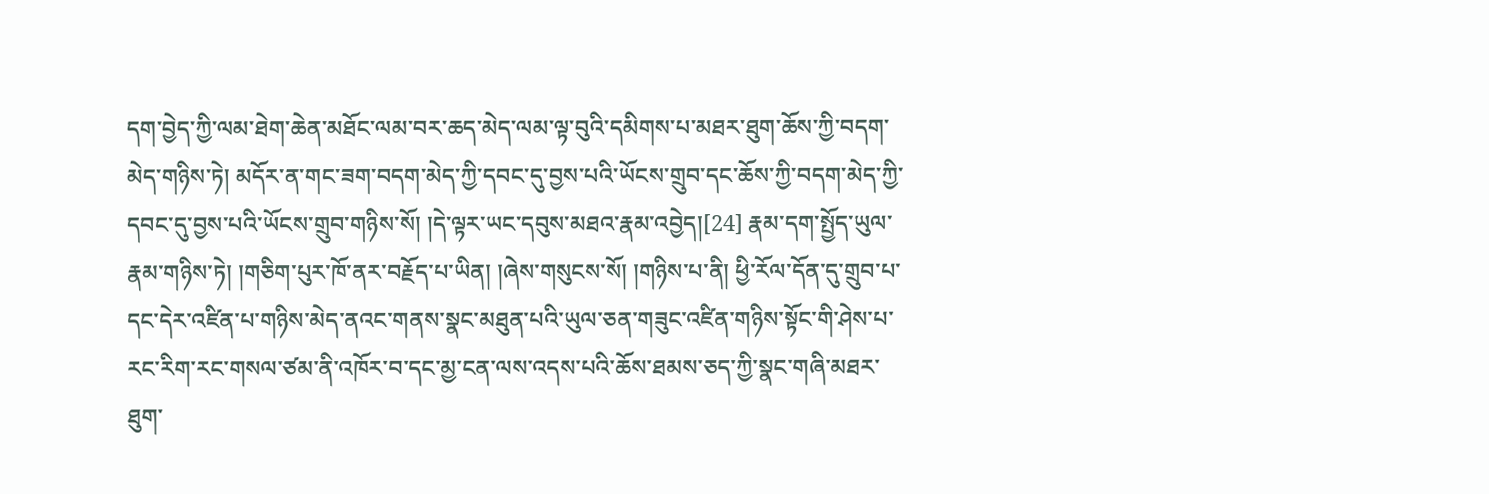དག་བྱེད་ཀྱི་ལམ་ཐེག་ཆེན་མཐོང་ལམ་བར་ཆད་མེད་ལམ་ལྟ་བུའི་དམིགས་པ་མཐར་ཐུག་ཆོས་ཀྱི་བདག་མེད་གཉིས་ཏེ། མདོར་ན་གང་ཟག་བདག་མེད་ཀྱི་དབང་དུ་བྱས་པའི་ཡོངས་གྲུབ་དང་ཆོས་ཀྱི་བདག་མེད་ཀྱི་དབང་དུ་བྱས་པའི་ཡོངས་གྲུབ་གཉིས་སོ། །དེ་ལྟར་ཡང་དབུས་མཐའ་རྣམ་འབྱེད།[24] རྣམ་དག་སྤྱོད་ཡུལ་རྣམ་གཉིས་ཏེ། །གཅིག་པུར་ཁོ་ནར་བརྗོད་པ་ཡིན། །ཞེས་གསུངས་སོ། །གཉིས་པ་ནི། ཕྱི་རོལ་དོན་དུ་གྲུབ་པ་དང་དེར་འཛིན་པ་གཉིས་མེད་ནའང་གནས་སྣང་མཐུན་པའི་ཡུལ་ཅན་གཟུང་འཛིན་གཉིས་སྟོང་གི་ཤེས་པ་རང་རིག་རང་གསལ་ཙམ་ནི་འཁོར་བ་དང་མྱ་ངན་ལས་འདས་པའི་ཆོས་ཐམས་ཅད་ཀྱི་སྣང་གཞི་མཐར་ཐུག་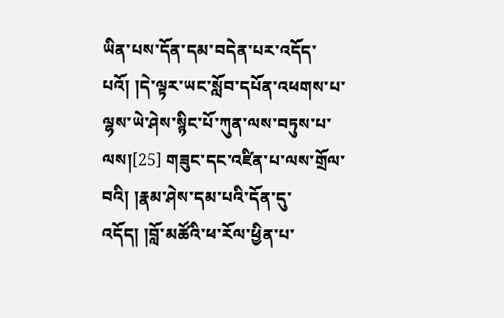ཡིན་པས་དོན་དམ་བདེན་པར་འདོད་པའོ། །དེ་ལྟར་ཡང་སློབ་དཔོན་འཕགས་པ་ལྷས་ཡེ་ཤེས་སྙིང་པོ་ཀུན་ལས་བཏུས་པ་ལས།[25] གཟུང་དང་འཛིན་པ་ལས་གྲོལ་བའི། །རྣམ་ཤེས་དམ་པའི་དོན་དུ་འདོད། །བློ་མཚོའི་ཕ་རོལ་ཕྱིན་པ་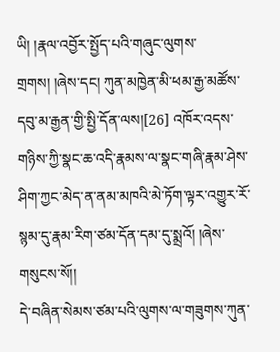ཡི། །རྣལ་འབྱོར་སྤྱོད་པའི་གཞུང་ལུགས་གྲགས། །ཞེས་དང། ཀུན་མཁྱེན་མི་ཕམ་རྒྱ་མཚོས་དབུ་མ་རྒྱན་གྱི་སྤྱི་དོན་ལས།[26] འཁོར་འདས་གཉིས་ཀྱི་སྣང་ཆ་འདི་རྣམས་ལ་སྣང་གཞི་རྣམ་ཤེས་ཤིག་ཀྱང་མེད་ན་ནམ་མཁའི་མེ་ཏོག་ལྟར་འགྱུར་རོ་སྙམ་དུ་རྣམ་རིག་ཙམ་དོན་དམ་དུ་སྨྲའོ། །ཞེས་གསུངས་སོ།།
དེ་བཞིན་སེམས་ཙམ་པའི་ལུགས་ལ་གཟུགས་ཀུན་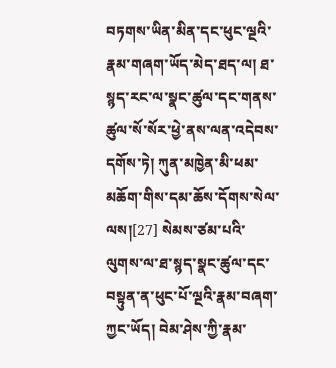བཏགས་ཡིན་མིན་དང་ཕུང་ལྔའི་རྣམ་གཞག་ཡོད་མེད་ཐད་ལ། ཐ་སྙད་རང་ལ་སྣང་ཚུལ་དང་གནས་ཚུལ་སོ་སོར་ཕྱེ་ནས་ལན་འདེབས་དགོས་ཏེ། ཀུན་མཁྱེན་མི་ཕམ་མཆོག་གིས་དམ་ཆོས་དོགས་སེལ་ལས།[27] སེམས་ཙམ་པའི་ལུགས་ལ་ཐ་སྙད་སྣང་ཚུལ་དང་བསྟུན་ན་ཕུང་པོ་ལྔའི་རྣམ་བཞག་ཀྱང་ཡོད། བེམ་ཤེས་ཀྱི་རྣམ་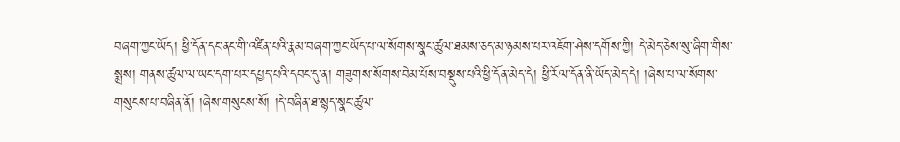བཞག་ཀྱང་ཡོད། ཕྱི་དོན་དང་ནང་གི་འཛིན་པའི་རྣམ་བཞག་ཀྱང་ཡོད་པ་ལ་སོགས་སྣང་ཚུལ་ཐམས་ཅད་མ་ཉམས་པར་འཇོག་ཤེས་དགོས་ཀྱི། དེ་མེད་ཅེས་སུ་ཞིག་གིས་སྨྲས། གནས་ཚུལ་ལ་ཡང་དག་པར་དཔྱད་པའི་དབང་དུ་ན། གཟུགས་སོགས་བེམ་པོས་བསྡུས་པའི་ཕྱི་དོན་མེད་དེ། ཕྱི་རོལ་དོན་ནི་ཡོད་མེད་དེ། །ཞེས་པ་ལ་སོགས་གསུངས་པ་བཞིན་ནོ། །ཞེས་གསུངས་སོ། །དེ་བཞིན་ཐ་སྙད་སྣང་ཚུལ་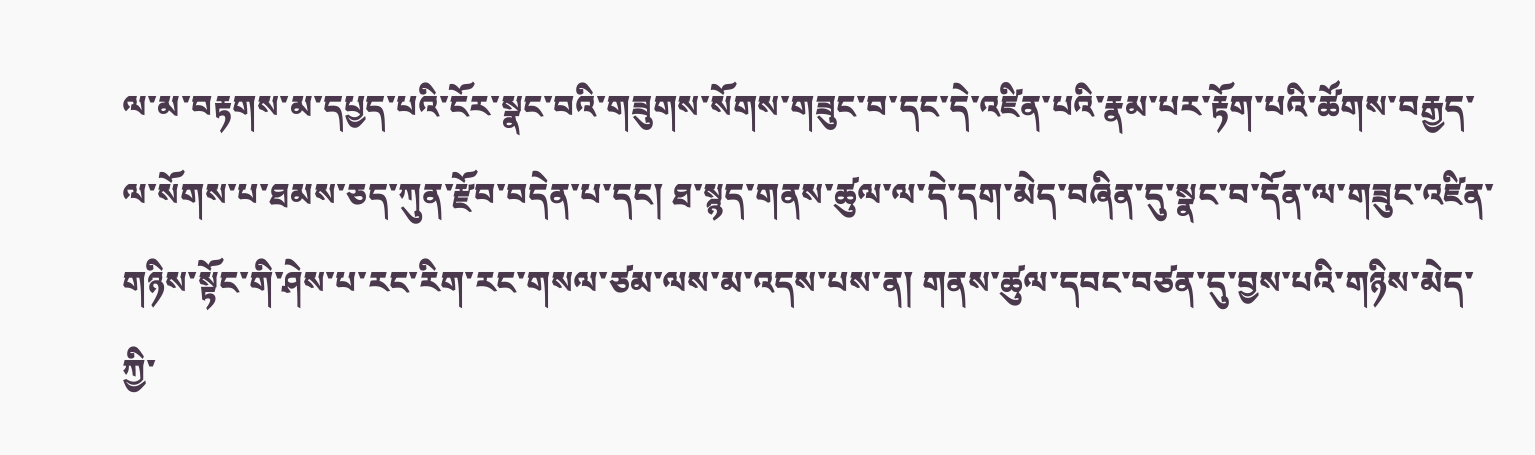ལ་མ་བརྟགས་མ་དཔྱད་པའི་ངོར་སྣང་བའི་གཟུགས་སོགས་གཟུང་བ་དང་དེ་འཛིན་པའི་རྣམ་པར་རྟོག་པའི་ཚོགས་བརྒྱད་ལ་སོགས་པ་ཐམས་ཅད་ཀུན་རྫོབ་བདེན་པ་དང། ཐ་སྙད་གནས་ཚུལ་ལ་དེ་དག་མེད་བཞིན་དུ་སྣང་བ་དོན་ལ་གཟུང་འཛིན་གཉིས་སྟོང་གི་ཤེས་པ་རང་རིག་རང་གསལ་ཙམ་ལས་མ་འདས་པས་ན། གནས་ཚུལ་དབང་བཙན་དུ་བྱས་པའི་གཉིས་མེད་ཀྱི་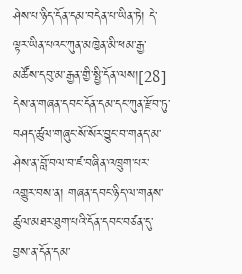ཤེས་པ་ཉིད་དོན་དམ་བདེན་པ་ཡིན་ཏེ། དེ་ལྟར་ཡིན་པའང་ཀུན་མཁྱེན་མི་ཕམ་རྒྱ་མཚོས་དབུ་མ་རྒྱན་གྱི་སྤྱི་དོན་ལས།[28] དེས་ན་གཞན་དབང་དོན་དམ་དང་ཀུན་རྫོབ་ཏུ་བཤད་ཚུལ་གཞུང་སོ་སོར་བྱུང་བ་གནད་མ་ཤེས་ན་བློ་བལ་བ་ཛ་བཞིན་འཁྲུག་པར་འགྱུར་བས་ན། གཞན་དབང་ཉིད་ལ་གནས་ཚུལ་མཐར་ཐུག་པའི་དོན་དབང་བཙན་དུ་བྱས་ན་དོན་དམ་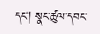དང། སྣང་ཚུལ་དབང་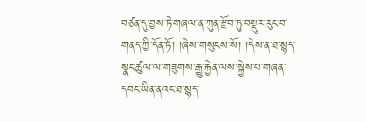བཙན་དུ་བྱས་ཏེ་གཞལ་ན་ཀུན་རྫོབ་ཏུ་བསྡུར་རུང་བ་གནད་ཀྱི་དོན་ཏོ། །ཞེས་གསུངས་སོ། །དེས་ན་ཐ་སྙད་སྣང་ཚུལ་ལ་གཟུགས་རྒྱུ་རྐྱེན་ལས་སྐྱེས་པ་གཞན་དབང་ཡིན་ནའང་ཐ་སྙད་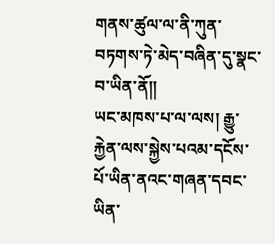གནས་ཚུལ་ལ་ནི་ཀུན་བཏགས་ཏེ་མེད་བཞིན་དུ་སྣང་བ་ཡིན་ནོ།།
ཡང་མཁས་པ་ལ་ལས། རྒྱུ་རྐྱེན་ལས་སྐྱེས་པའམ་དངོས་པོ་ཡིན་ནའང་གཞན་དབང་ཡིན་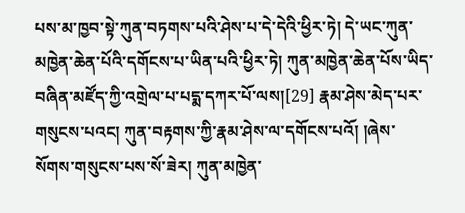པས་མ་ཁྱབ་སྟེ་ཀུན་བཏགས་པའི་ཤེས་པ་དེ་དེའི་ཕྱིར་ཏེ། དེ་ཡང་ཀུན་མཁྱེན་ཆེན་པོའི་དགོངས་པ་ཡིན་པའི་ཕྱིར་ཏེ། ཀུན་མཁྱེན་ཆེན་པོས་ཡིད་བཞིན་མཛོད་ཀྱི་འགྲེལ་པ་པདྨ་དཀར་པོ་ལས།[29] རྣམ་ཤེས་མེད་པར་གསུངས་པའང། ཀུན་བརྟགས་ཀྱི་རྣམ་ཤེས་ལ་དགོངས་པའོ། །ཞེས་སོགས་གསུངས་པས་སོ་ཟེར། ཀུན་མཁྱེན་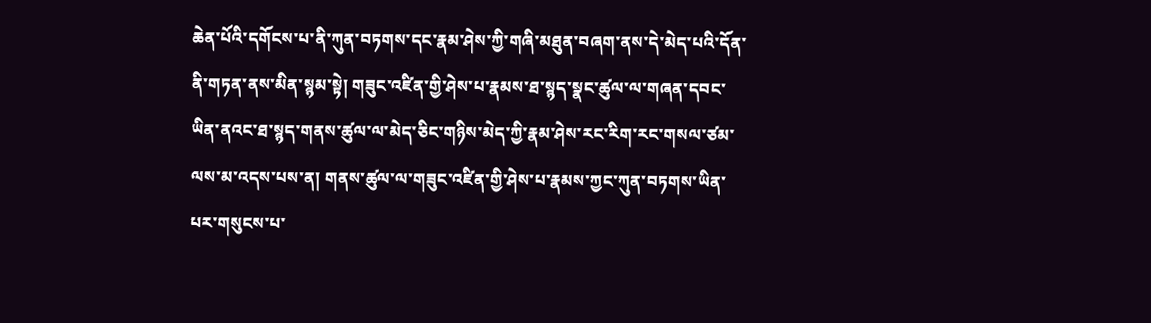ཆེན་པོའི་དགོངས་པ་ནི་ཀུན་བཏགས་དང་རྣམ་ཤེས་ཀྱི་གཞི་མཐུན་བཞག་ནས་དེ་མེད་པའི་དོན་ནི་གཏན་ནས་མིན་སྙམ་སྟེ། གཟུང་འཛིན་གྱི་ཤེས་པ་རྣམས་ཐ་སྙད་སྣང་ཚུལ་ལ་གཞན་དབང་ཡིན་ནའང་ཐ་སྙད་གནས་ཚུལ་ལ་མེད་ཅིང་གཉིས་མེད་ཀྱི་རྣམ་ཤེས་རང་རིག་རང་གསལ་ཙམ་ལས་མ་འདས་པས་ན། གནས་ཚུལ་ལ་གཟུང་འཛིན་གྱི་ཤེས་པ་རྣམས་ཀྱང་ཀུན་བཏགས་ཡིན་པར་གསུངས་པ་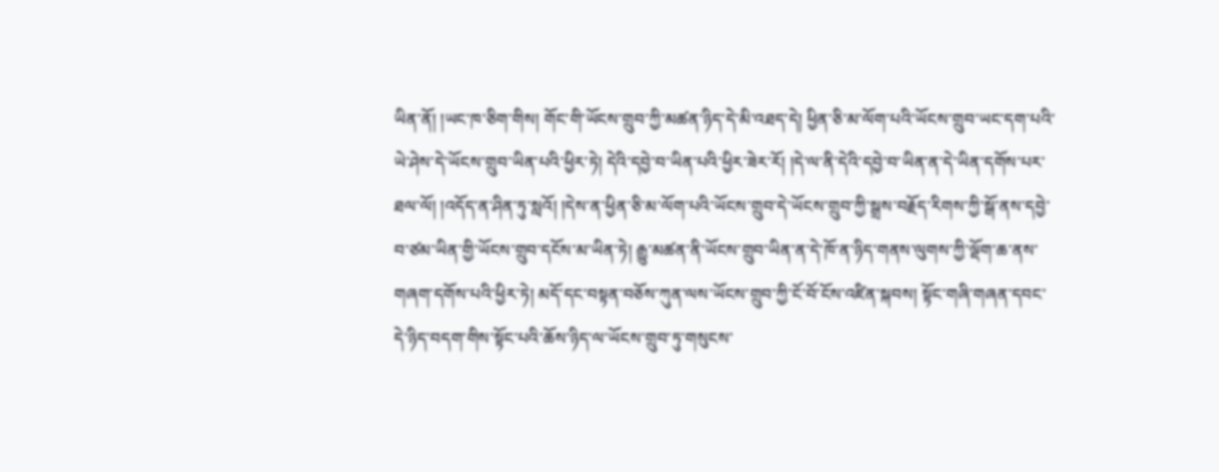ཡིན་ནོ། །ཡང་ཁ་ཅིག་གིས། གོང་གི་ཡོངས་གྲུབ་ཀྱི་མཚན་ཉིད་དེ་མི་འཐད་དེ། ཕྱིན་ཅི་མ་ལོག་པའི་ཡོངས་གྲུབ་ཡང་དག་པའི་ཡེ་ཤེས་དེ་ཡོངས་གྲུབ་ཡིན་པའི་ཕྱིར་ཏེ། དེའི་དབྱེ་བ་ཡིན་པའི་ཕྱིར་ཟེར་རོ། །དེ་ལ་ནི་དེའི་དབྱེ་བ་ཡིན་ན་དེ་ཡིན་དགོས་པར་ཐལ་ལོ། །འདོད་ན་ཤིན་ཏུ་སླའོ། །དེས་ན་ཕྱིན་ཅི་མ་ལོག་པའི་ཡོངས་གྲུབ་དེ་ཡོངས་གྲུབ་ཀྱི་སྒྲས་བརྗོད་རིགས་ཀྱི་སྒོ་ནས་དབྱེ་བ་ཙམ་ཡིན་གྱི་ཡོངས་གྲུབ་དངོས་མ་ཡིན་ཏེ། རྒྱུ་མཚན་ནི་ཡོངས་གྲུབ་ཡིན་ན་དེ་ཁོ་ན་ཉིད་གནས་ལུགས་ཀྱི་ལྡོག་ཆ་ནས་གཞག་དགོས་པའི་ཕྱིར་ཏེ། མདོ་དང་བསྟན་བཅོས་ཀུན་ལས་ཡོངས་གྲུབ་ཀྱི་ངོ་བོ་ངོས་འཛིན་སྐབས། སྟོང་གཞི་གཞན་དབང་དེ་ཉིད་བདག་གིས་སྟོང་པའི་ཆོས་ཉིད་ལ་ཡོངས་གྲུབ་ཏུ་གསུངས་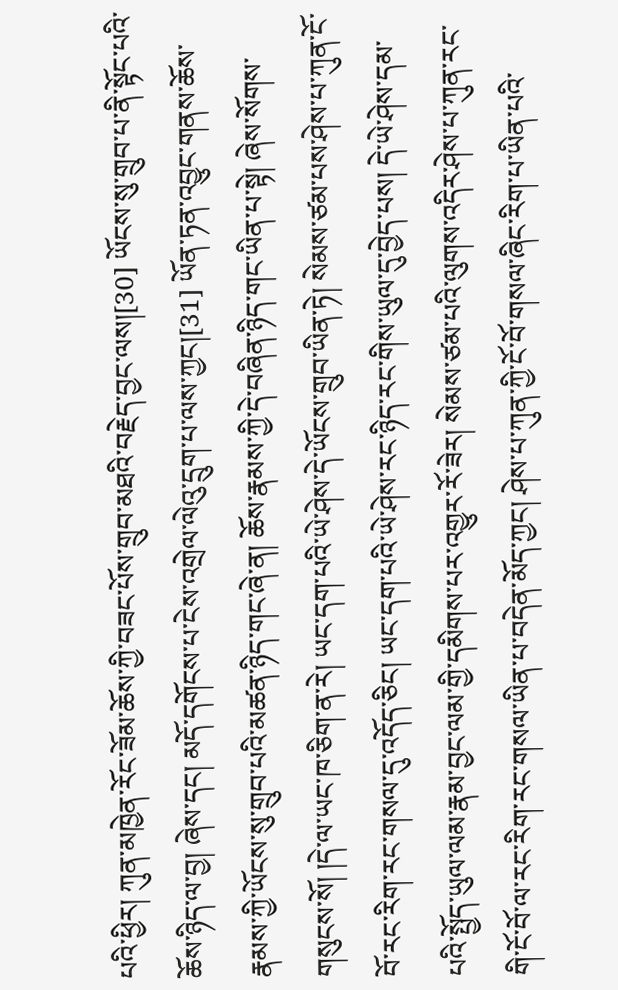པའི་ཕྱིར། ཀུན་མཁྱེན་རོང་ཟོམ་ཆོས་ཀྱི་བཟང་པོས་གྲུབ་མཐའི་བརྗེད་བྱང་ལས།[30] ཡོངས་སུ་གྲུབ་པ་ནི་སྟོང་པའི་ཆོས་ཉིད་ལ་བྱ། ཞེས་དང། མདོ་དགོངས་པ་ངེས་འགྲེལ་ལེའུ་དྲུག་པ་ལས་ཀྱང།[31] ཡོན་ཏན་འབྱུང་གནས་ཆོས་རྣམས་ཀྱི་ཡོངས་སུ་གྲུབ་པའི་མཚན་ཉིད་གང་ཞེ་ན། ཆོས་རྣམས་ཀྱི་དེ་བཞིན་ཉིད་གང་ཡིན་པ་སྟེ། ཞེས་སོགས་གསུངས་སོ། །དེ་ལ་ཡང་ཁ་ཅིག་ན་རེ། ཡང་དག་པའི་ཡེ་ཤེས་དེ་ཡོངས་གྲུབ་ཡིན་ཏེ། སེམས་ཙམ་པས་ཤེས་པ་ཀུན་ངོ་བོ་རང་རིག་རང་གསལ་དུ་འདོད་ཅིང། ཡང་དག་པའི་ཡེ་ཤེས་རང་ཉིད་རང་གིས་ཡུལ་དུ་བྱེད་པས། དེ་ཡེ་ཤེས་དམ་པའི་སྤྱོད་ཡུལ་ལམ་རྣམ་བྱང་ལམ་གྱི་དམིགས་པར་འགྱུར་རོ་ཟེར། སེམས་ཙམ་པའི་ལུགས་འདིར་ཤེས་པ་ཀུན་རང་གི་ངོ་བོ་ལ་རང་རིག་རང་གསལ་ཡིན་པ་བདེན་མོད་ཀྱང། ཤེས་པ་ཀུན་ཀྱི་ངོ་བོ་གསལ་ཞིང་རིག་པ་ཡིན་པའི་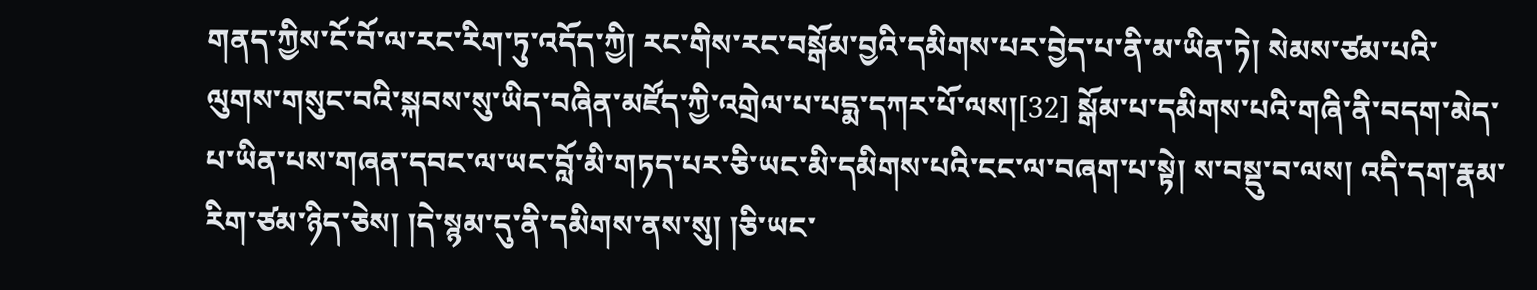གནད་ཀྱིས་ངོ་བོ་ལ་རང་རིག་ཏུ་འདོད་ཀྱི། རང་གིས་རང་བསྒོམ་བྱའི་དམིགས་པར་བྱེད་པ་ནི་མ་ཡིན་ཏེ། སེམས་ཙམ་པའི་ལུགས་གསུང་བའི་སྐབས་སུ་ཡིད་བཞིན་མཛོད་ཀྱི་འགྲེལ་པ་པདྨ་དཀར་པོ་ལས།[32] སྒོམ་པ་དམིགས་པའི་གཞི་ནི་བདག་མེད་པ་ཡིན་པས་གཞན་དབང་ལ་ཡང་བློ་མི་གཏད་པར་ཅི་ཡང་མི་དམིགས་པའི་ངང་ལ་བཞག་པ་སྟེ། ས་བསྡུ་བ་ལས། འདི་དག་རྣམ་རིག་ཙམ་ཉིད་ཅེས། །དེ་སྙམ་དུ་ནི་དམིགས་ནས་སུ། །ཅི་ཡང་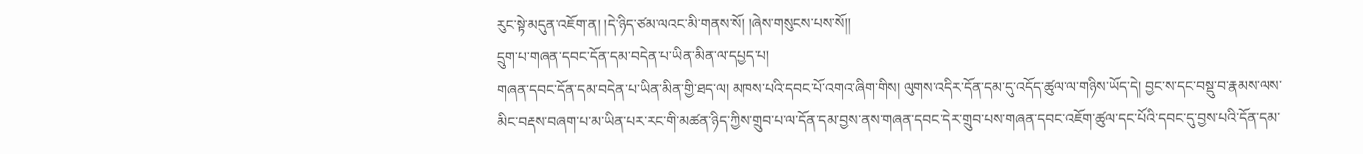རུང་སྟེ་མདུན་འཇོག་ན། །དེ་ཉིད་ཙམ་ལའང་མི་གནས་སོ། །ཞེས་གསུངས་པས་སོ།།
དྲུག་པ་གཞན་དབང་དོན་དམ་བདེན་པ་ཡིན་མིན་ལ་དཔྱད་པ།
གཞན་དབང་དོན་དམ་བདེན་པ་ཡིན་མིན་གྱི་ཐད་ལ། མཁས་པའི་དབང་པོ་འགའ་ཞིག་གིས། ལུགས་འདིར་དོན་དམ་དུ་འདོད་ཚུལ་ལ་གཉིས་ཡོད་དེ། བྱང་ས་དང་བསྡུ་བ་རྣམས་ལས་མིང་བརྡས་བཞག་པ་མ་ཡིན་པར་རང་གི་མཚན་ཉིད་ཀྱིས་གྲུབ་པ་ལ་དོན་དམ་བྱས་ནས་གཞན་དབང་དེར་གྲུབ་པས་གཞན་དབང་འཇོག་ཚུལ་དང་པོའི་དབང་དུ་བྱས་པའི་དོན་དམ་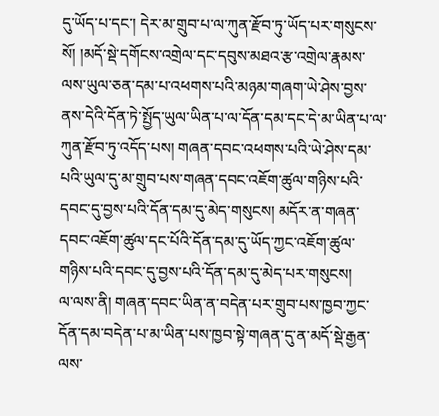དུ་ཡོད་པ་དང་། དེར་མ་གྲུབ་པ་ལ་ཀུན་རྫོབ་ཏུ་ཡོད་པར་གསུངས་སོ། །མདོ་སྡེ་དགོངས་འགྲེལ་དང་དབུས་མཐའ་རྩ་འགྲེལ་རྣམས་ལས་ཡུལ་ཅན་དམ་པ་འཕགས་པའི་མཉམ་གཞག་ཡེ་ཤེས་བྱས་ནས་དེའི་དོན་ཏེ་སྤྱོད་ཡུལ་ཡིན་པ་ལ་དོན་དམ་དང་དེ་མ་ཡིན་པ་ལ་ཀུན་རྫོབ་ཏུ་འདོད་པས། གཞན་དབང་འཕགས་པའི་ཡེ་ཤེས་དམ་པའི་ཡུལ་དུ་མ་གྲུབ་པས་གཞན་དབང་འཇོག་ཚུལ་གཉིས་པའི་དབང་དུ་བྱས་པའི་དོན་དམ་དུ་མེད་གསུངས། མདོར་ན་གཞན་དབང་འཇོག་ཚུལ་དང་པོའི་དོན་དམ་དུ་ཡོད་ཀྱང་འཇོག་ཚུལ་གཉིས་པའི་དབང་དུ་བྱས་པའི་དོན་དམ་དུ་མེད་པར་གསུངས།
ལ་ལས་ནི། གཞན་དབང་ཡིན་ན་བདེན་པར་གྲུབ་པས་ཁྱབ་ཀྱང་དོན་དམ་བདེན་པ་མ་ཡིན་པས་ཁྱབ་སྟེ་གཞན་དུ་ན་མདོ་སྡེ་རྒྱན་ལས་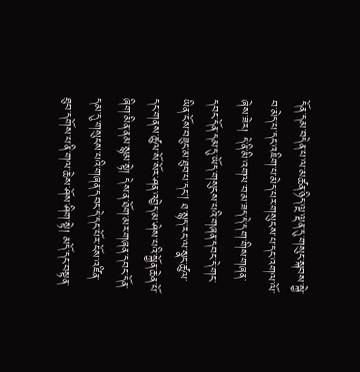དོན་དམ་བདེན་པ་ལ་མཚན་ཉིད་ལྔ་ལྡན་དུ་གསུང་སྐབས་སྐྱེ་བ་མེད་པ་དང་འཇིག་པ་མེད་པར་གསུངས་པ་དང་འགལ་ལོ་ཞེས་ཟེར། དེ་ནི་མི་འགལ་བ་མ་ཟད་དེ་དག་གིས་གཞན་དབང་དོན་དམ་དུ་ཡོད་གསུངས་པའི་གཞན་དབང་དེ་གང་ཡིན་ངོས་བཟུང་མ་ཐུབ་པ་དང། ཐ་སྙད་རང་ལ་སྣང་ཚུལ་དང་གནས་ཚུལ་སོ་སོར་ཤན་འབྱེད་མ་ཤེས་པའི་སྐྱོན་ཆེན་པོ་ཞིག་མིན་ནམ་སྙམ་སྟེ། དེས་ན་ཐོག་མར་གཞན་དབང་དོན་དམ་དུ་གསུངས་པའི་གཞན་དབང་དེ་དང་པོར་ངོས་འཛིན་ཐུབ་དགོས་པ་ནི་གལ་ཆེས་ཤོས་ཤིག་སྟེ། མདོ་དང་བསྟན་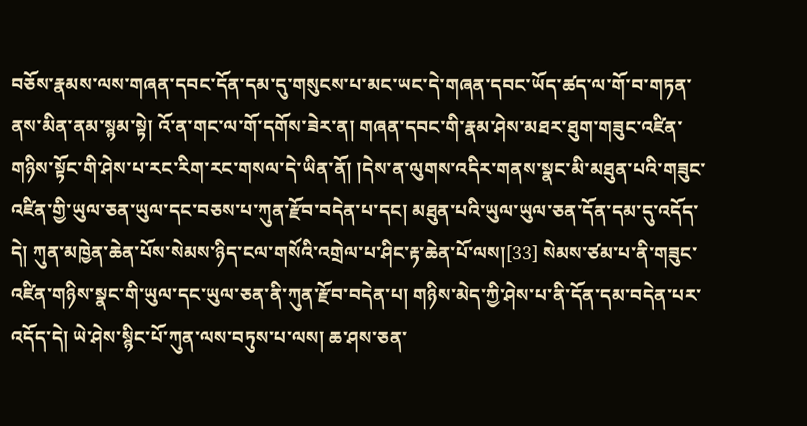བཅོས་རྣམས་ལས་གཞན་དབང་དོན་དམ་དུ་གསུངས་པ་མང་ཡང་དེ་གཞན་དབང་ཡོད་ཚད་ལ་གོ་བ་གཏན་ནས་མིན་ནམ་སྙམ་སྟེ། འོ་ན་གང་ལ་གོ་དགོས་ཟེར་ན། གཞན་དབང་གི་རྣམ་ཤེས་མཐར་ཐུག་གཟུང་འཛིན་གཉིས་སྟོང་གི་ཤེས་པ་རང་རིག་རང་གསལ་དེ་ཡིན་ནོ། །དེས་ན་ལུགས་འདིར་གནས་སྣང་མི་མཐུན་པའི་གཟུང་འཛིན་གྱི་ཡུལ་ཅན་ཡུལ་དང་བཅས་པ་ཀུན་རྫོབ་བདེན་པ་དང། མཐུན་པའི་ཡུལ་ཡུལ་ཅན་དོན་དམ་དུ་འདོད་དེ། ཀུན་མཁྱེན་ཆེན་པོས་སེམས་ཉིད་ངལ་གསོའི་འགྲེལ་པ་ཤིང་རྟ་ཆེན་པོ་ལས།[33] སེམས་ཙམ་པ་ནི་གཟུང་འཛིན་གཉིས་སྣང་གི་ཡུལ་དང་ཡུལ་ཅན་ནི་ཀུན་རྫོབ་བདེན་པ། གཉིས་མེད་ཀྱི་ཤེས་པ་ནི་དོན་དམ་བདེན་པར་འདོད་དེ། ཡེ་ཤེས་སྙིང་པོ་ཀུན་ལས་བཏུས་པ་ལས། ཆ་ཤས་ཅན་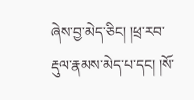ཞེས་བྱ་མེད་ཅིང། །ཕྲ་རབ་རྡུལ་རྣམས་མེད་པ་དང། །སོ་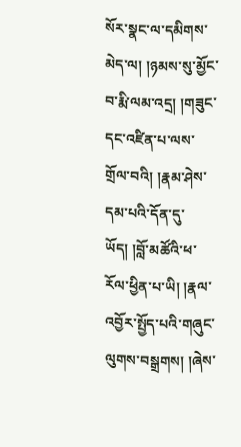སོར་སྣང་ལ་དམིགས་མེད་ལ། །ཉམས་སུ་མྱོང་བ་རྨི་ལམ་འདྲ། །གཟུང་དང་འཛིན་པ་ལས་གྲོལ་བའི། །རྣམ་ཤེས་དམ་པའི་དོན་དུ་ཡོད། །བློ་མཚོའི་ཕ་རོལ་ཕྱིན་པ་ཡི། །རྣལ་འབྱོར་སྤྱོད་པའི་གཞུང་ལུགས་བསྒྲགས། །ཞེས་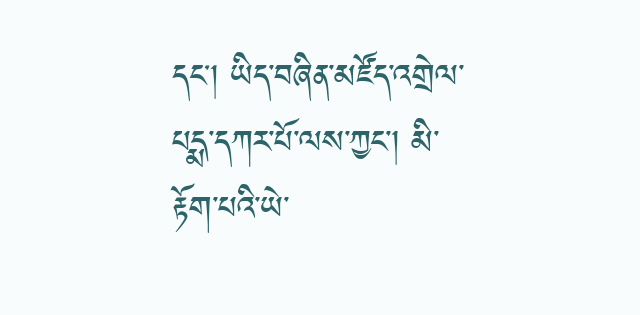དང། ཡིད་བཞིན་མཛོད་འགྲེལ་པདྨ་དཀར་པོ་ལས་ཀྱང་། མི་རྟོག་པའི་ཡེ་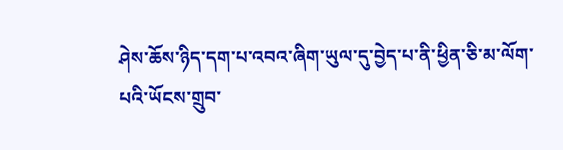ཤེས་ཆོས་ཉིད་དག་པ་འབའ་ཞིག་ཡུལ་དུ་བྱེད་པ་ནི་ཕྱིན་ཅི་མ་ལོག་པའི་ཡོངས་གྲུབ་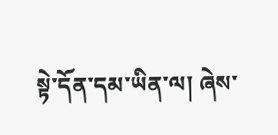སྟེ་དོན་དམ་ཡིན་ལ། ཞེས་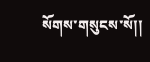སོགས་གསུངས་སོ།།